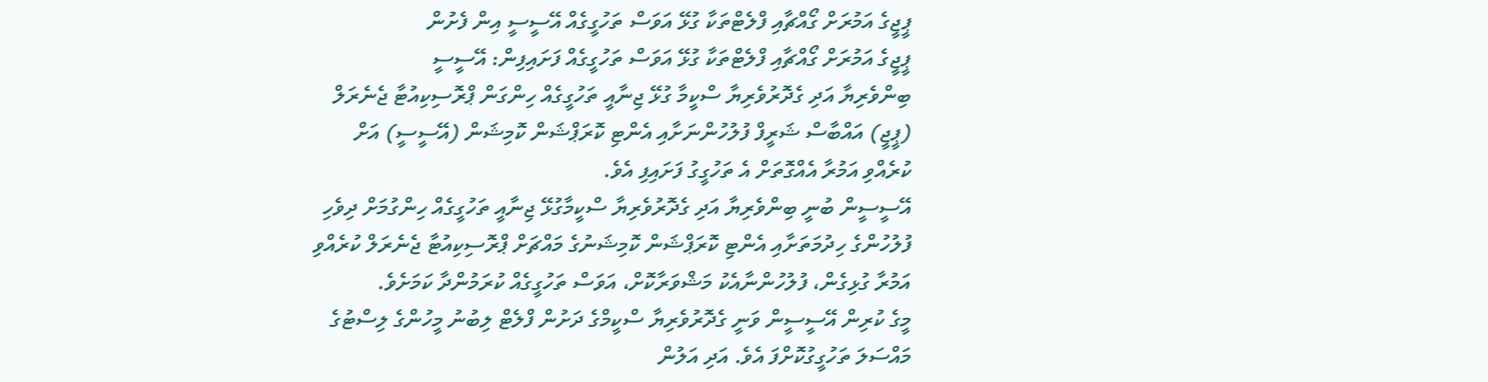ޕީޖީގެ އަމުރަށް ގޯއްޗާއި ފްލެޓްތަކާ ގުޅޭ އަވަސް ތަހުގީގެއް އޭސީސީ އިން ފެށުން
ޕީޖީގެ އަމުރަށް ގޯއްޗާއި ފްލެޓްތަކާ ގުޅޭ އަވަސް ތަހުގީގެއް ފަށައިފިން: އޭސީސީ
ބިންވެރިޔާ އަދި ގެދޮރުވެރިޔާ ސްކީމާ ގުޅޭ ޖިނާއީ ތަހުގީގެއް ހިންގަން ޕްރޮސިކިއުޓާ ޖެނެރަލް (ޕީޖީ) އައްބާސް ޝަރީފް ފުލުހުންނަށާއި އެންޓި ކޮރަޕްޝަން ކޮމިޝަން (އޭސީސީ) އަށް ކުރެއްވި އަމުރާ އެއްގޮތަށް އެ ތަހުގީގު ފަށައިފި އެވެ.
އޭސީސީން ބުނީ ބިންވެރިޔާ އަދި ގެދޮރުވެރިޔާ ސްކީމާގުޅޭ ޖިނާއީ ތަހުގީގެއް ހިންގުމަށް ދިވެހި ފުލުހުންގެ ހިދުމަތަށާއި އެންޓި ކޮރަޕްޝަން ކޮމިޝަނުގެ މައްޗަށް ޕްރޮސިކިއުޓާ ޖެނެރަލް ކުރެއްވި އަމުރާ ގުޅިގެން، ފުލުހުންނާއެކު މަޝްވަރާކޮށް، އަވަސް ތަހުގީގެއް ކުރަމުންދާ ކަމަށެވެ.
މީގެ ކުރިން އޭސީސީން ވަނީ ގެދޮރުވެރިޔާ ސްކީމްގެ ދަށުން ފްލެޓް ލިބުނު މީހުންގެ ލިސްޓުގެ މައްސަލަ ތަހުގީގުކޮށްފަ އެވެ. އަދި އަލުން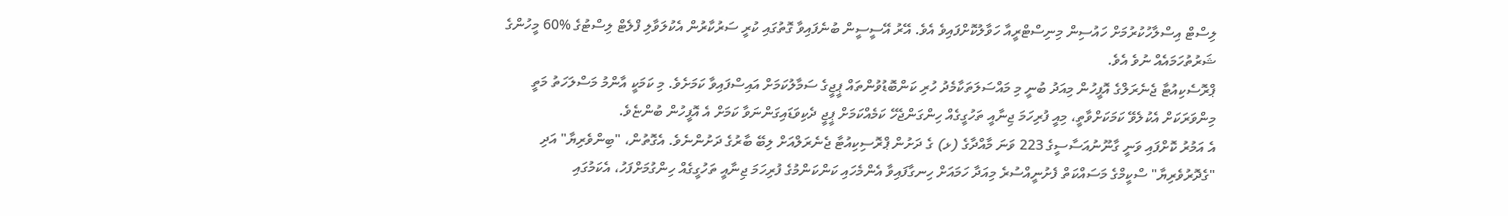ލިސްޓް އިސްލާހުކުރުމަށް ހައުސިން މިނިސްޓްރީއާ ހަވާލުކޮށްފައިވެ އެވެ. އޭރު އޭސީސީން ބުނެފައިވާ ގޮތުގައި ކުރީ ސަރުކާރުން އެކުލަވާލި ފްލެޓް ލިސްޓުގެ %60 މީހުންގެ ޝަރުތުހަމައެއް ނުވެ އެވެ.
ޕްރޮސެކިއުޓާ ޖެނެރަލްގެ އޮފީހުން މިއަދު ބުނީ މި މައްސަލަތަކާމެދު ހުރި ކަންބޮޑުވުންތައް ޕީޖީގެ ސަމާލުކަމަށް އައިސްފައިވާ ކަމަށެވެ. މި ކަމަކީ އާންމު މަސްލަހަތު މަތީ މިންވަރަކަށް އެކުލެވޭ ކަމަކަށްވާތީ، މިއީ ފުރިހަމަ ޖިނާއީ ތަހުގީގެއް ހިންގަންޖެހޭ ކަމެއްކަމަށް ޕީޖީ ދެކިވަޑައިގަންނަވާ ކަމަށް އެ އޮފީހުން ބުންޏެވެ.
އެ އަމުރު ކޮށްފައި ވަނީ ގާނޫނުއަސާސީގެ 223 ވަނަ މާއްދާގެ (ޅ) ގެ ދަށުން ޕްރޮސިކިއުޓާ ޖެނެރަލްއަށް ލިބޭ ބާރުގެ ދަށުންނެވެ. އެގޮތުން، "ބިންވެރިޔާ" އަދި "ގެދޮރުވެރިޔާ" ސްކީމްގެ މަސައްކަތް ފެށުނީއްސުރެ މިއަދާ ހަމައަށް ހިނގާފައިވާ އެންމެހައި ކަންކަންމުގެ ފުރިހަމަ ޖިނާއީ ތަހުގީގެއް ހިންގުމަށްފަހު، އެކަމުގައި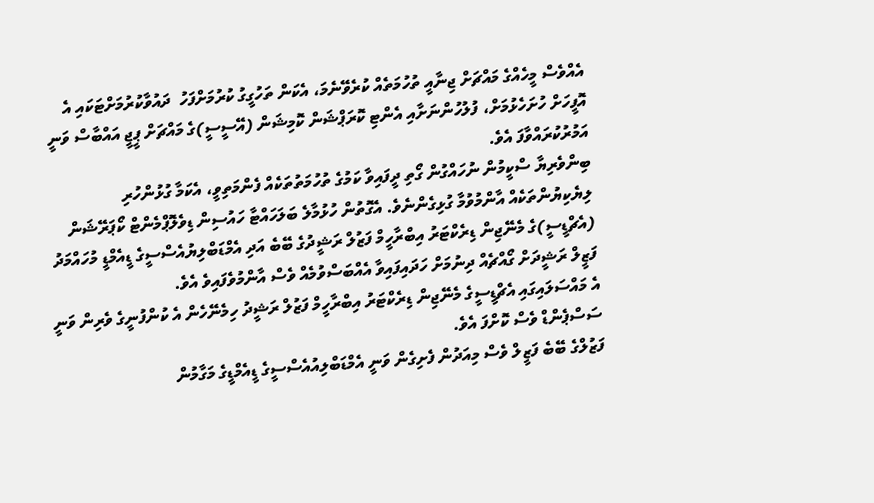އެއްވެސް މީހެއްގެ މައްޗަށް ޖިނާއީ ތުހުމަތެއް ކުރެވޭނެމަ، އެކަން ތަހުގީގު ކުރުމަށްފަހު  ދައުވާކުރުމަށްޓަކައި އެ އޮފީހަށް ހުށަހެޅުމަށް، ފުލުހުންނަށާއި އެންޓި ކޮރަޕްޝަން ކޮމިޝަން (އޭސީސީ)ގެ މައްޗަށް ޕީޖީ އައްބާސް ވަނީ އަމުރުކުރައްވާފަ އެވެ.
ބިންވެރިޔާ ސްކީމުން ނުހައްގުން ގޯތި ދީފައިވާ ކަމުގެ ތުހުމަތުތަކެއް ފެންމަތިވީ، އެކަމާ ގުޅުންހުރި ލިޔެކިޔުންތަކެއް އާންމުވުމާ ގުޅިގެންނެވެ. އެގޮތުން ހުޅުމާލެ ބަލަހައްޓާ ހައުސިން ޑިވެލޮޕްމެންޓް ކޯޕަރޭޝަން (އެޗްޑީސީ)ގެ މެނޭޖިން ޑިރެކްޓަރު އިބްރާހީމް ފަޒުލް ރަޝީދުގެ ބޭބެ އަދި އެމްޑަބްލިޔުއެސްސީގެ ޑީއެމްޑީ މުހައްމަދު ފަޒީލް ރަޝީދަށް ގޯއްޗެއް ދިނުމަށް ހަދައިފައިވާ އެއްބަސްވުމެއް ވެސް އާންމުވެފައިވެ އެވެ.
އެ މައްސަލައިގައި އެޗްޑީސީގެ މެނޭޖިން ޑިރެކްޓަރު އިބްރާހީމް ފަޒުލް ރަޝީދު ހިމެނޭހެން އެ ކުންފުނީގެ ވެރިން ވަނީ ސަސްޕެންޑް ވެސް ކޮށްފަ އެވެ.
ފަޒުލްގެ ބޭބެ ފަޒީލް ވެސް މިއަދުން ފެށިގެން ވަނީ އެމްޑަބްލިއުއެސްސީގެ ޑީއެމްޑީގެ މަގާމުން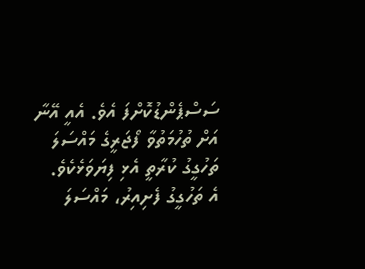ސަސްޕެންޑުކޮށްފަ އެވެ. އެއީ އޭނާ އަށް ތުހުމަތުވާ ފޯޖަރީގެ މައްސަލަ ތަހުގީގު ކުރާތީ އެޅި ފިޔަވަޅެކެވެ.
އެ ތަހުގީގު ފެށިއިރު، މައްސަލަ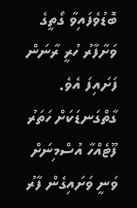ބޮޑުވެފައިވާ ގޯތީގެ ވަށާފާރު ހުރީ ރާނަން ފަށައިފަ އެވެ. ގާތްގަނޑަކަށް ހަތަރު ފޫޓެއްހާ އުސްމިނަށް ވަނީ ވަށައިގެން ފާރު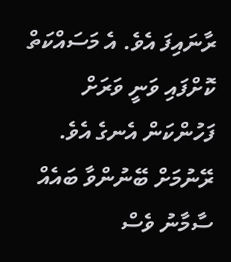ރާނައިފަ އެވެ. އެ މަސައްކަތް ކޮށްފައި ވަނީ ވަރަށް ފަހުންކަން އެނގެ އެވެ. ރޭނުމަށް ބޭނުންވާ ބައެއް ސާމާނު ވެސް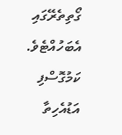ގޯތިތެރޭގައި އެބަހުއްޓެވެ.
ކަމުގޮސްފި
އަޑުއެހިތާ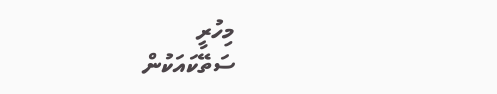މިހުރީ
ސަތޭކައަކުން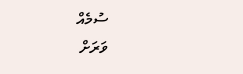ސުމެއް
ވަރަށް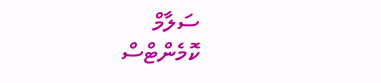ސަލާމް
ކޮމެންޓްސް